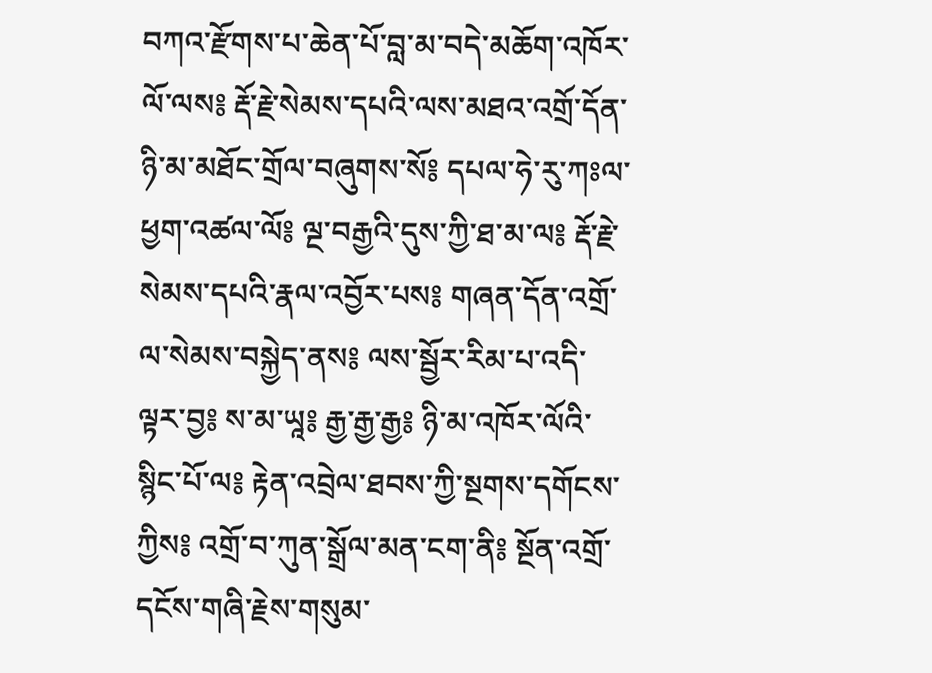བཀའ་རྫོགས་པ་ཆེན་པོ་བླ་མ་བདེ་མཆོག་འཁོར་ལོ་ལས༔ རྡོ་རྗེ་སེམས་དཔའི་ལས་མཐའ་འགྲོ་དོན་ཉི་མ་མཐོང་གྲོལ་བཞུགས་སོ༔ དཔལ་ཧེ་རུ་ཀཿལ་ཕྱག་འཚལ་ལོ༔ ལྔ་བརྒྱའི་དུས་ཀྱི་ཐ་མ་ལ༔ རྡོ་རྗེ་སེམས་དཔའི་རྣལ་འབྱོར་པས༔ གཞན་དོན་འགྲོ་ལ་སེམས་བསྐྱེད་ནས༔ ལས་སྦྱོར་རིམ་པ་འདི་ལྟར་བྱ༔ ས་མ་ཡཱ༔ རྒྱ་རྒྱ་རྒྱ༔ ཉི་མ་འཁོར་ལོའི་སྙིང་པོ་ལ༔ རྟེན་འབྲེལ་ཐབས་ཀྱི་སྔགས་དགོངས་ཀྱིས༔ འགྲོ་བ་ཀུན་སྒྲོལ་མན་ངག་ནི༔ སྔོན་འགྲོ་དངོས་གཞི་རྗེས་གསུམ་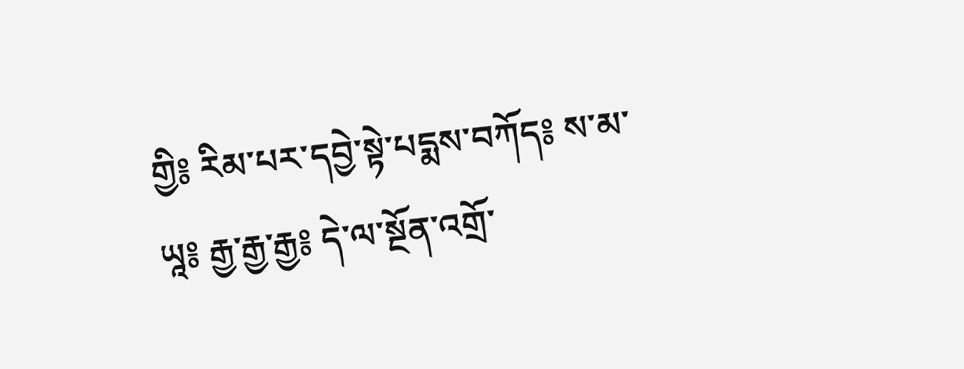གྱི༔ རིམ་པར་དབྱེ་སྟེ་པདྨས་བཀོད༔ ས་མ་ཡཱ༔ རྒྱ་རྒྱ་རྒྱ༔ དེ་ལ་སྔོན་འགྲོ་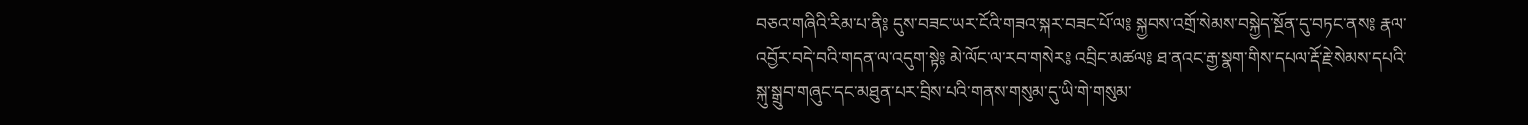བཅའ་གཞིའི་རིམ་པ་ནི༔ དུས་བཟང་ཡར་ངོའི་གཟའ་སྐར་བཟང་པོ་ལ༔ སྐྱབས་འགྲོ་སེམས་བསྐྱེད་སྔོན་དུ་བཏང་ནས༔ རྣལ་འབྱོར་བདེ་བའི་གདན་ལ་འདུག་སྟེ༔ མེ་ལོང་ལ་རབ་གསེར༔ འབྲིང་མཚལ༔ ཐ་ནའང་རྒྱ་སྣག་གིས་དཔལ་རྡོ་རྗེ་སེམས་དཔའི་སྐུ་སྒྲུབ་གཞུང་དང་མཐུན་པར་བྲིས་པའི་གནས་གསུམ་དུ་ཡི་གེ་གསུམ་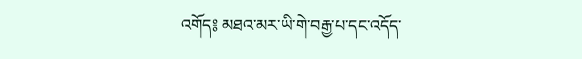འགོད༔ མཐའ་མར་ཡི་གེ་བརྒྱ་པ་དང་འདོད་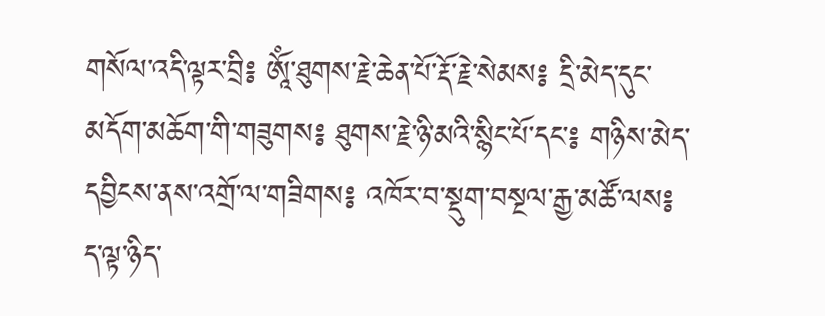གསོལ་འདི་ལྟར་བྲི༔ ཨཱོཾ་ཐུགས་རྗེ་ཆེན་པོ་རྡོ་རྗེ་སེམས༔ དྲི་མེད་དུང་མདོག་མཆོག་གི་གཟུགས༔ ཐུགས་རྗེ་ཉི་མའི་སྙིང་པོ་དང་༔ གཉིས་མེད་དབྱིངས་ནས་འགྲོ་ལ་གཟིགས༔ འཁོར་བ་སྡུག་བསྔལ་རྒྱ་མཚོ་ལས༔ ད་ལྟ་ཉིད་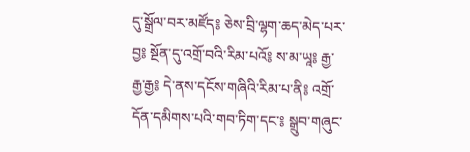དུ་སྒྲོལ་བར་མཛོད༔ ཅེས་བྲི་ལྷག་ཆད་མེད་པར་བྱ༔ སྔོན་དུ་འགྲོ་བའི་རིམ་པའོ༔ ས་མ་ཡཱ༔ རྒྱ་རྒྱ་རྒྱ༔ དེ་ནས་དངོས་གཞིའི་རིམ་པ་ནི༔ འགྲོ་དོན་དམིགས་པའི་གབ་ཏིག་དང་༔ སྒྲུབ་གཞུང་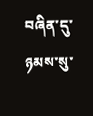བཞིན་དུ་ཉམས་སུ་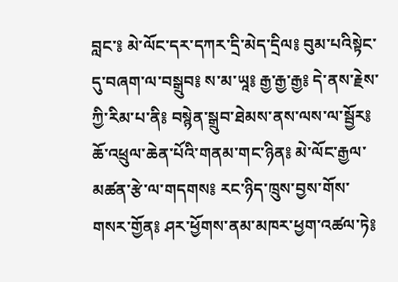བླང་༔ མེ་ལོང་དར་དཀར་དྲི་མེད་དྲིལ༔ བུམ་པའིསྟེང་དུ་བཞག་ལ་བསྒྲུབ༔ ས་མ་ཡཱ༔ རྒྱ་རྒྱ་རྒྱ༔ དེ་ནས་རྗེས་ཀྱི་རིམ་པ་ནི༔ བསྙེན་སྒྲུབ་ཐེམས་ནས་ལས་ལ་སྦྱོར༔ ཆོ་འཕྲུལ་ཆེན་པོའི་གནམ་གང་ཉིན༔ མེ་ལོང་རྒྱལ་མཚན་རྩེ་ལ་གདགས༔ རང་ཉིད་ཁྲུས་བྱས་གོས་གསར་གྱོན༔ ཤར་ཕྱོགས་ནམ་མཁར་ཕྱག་འཚལ་ཏེ༔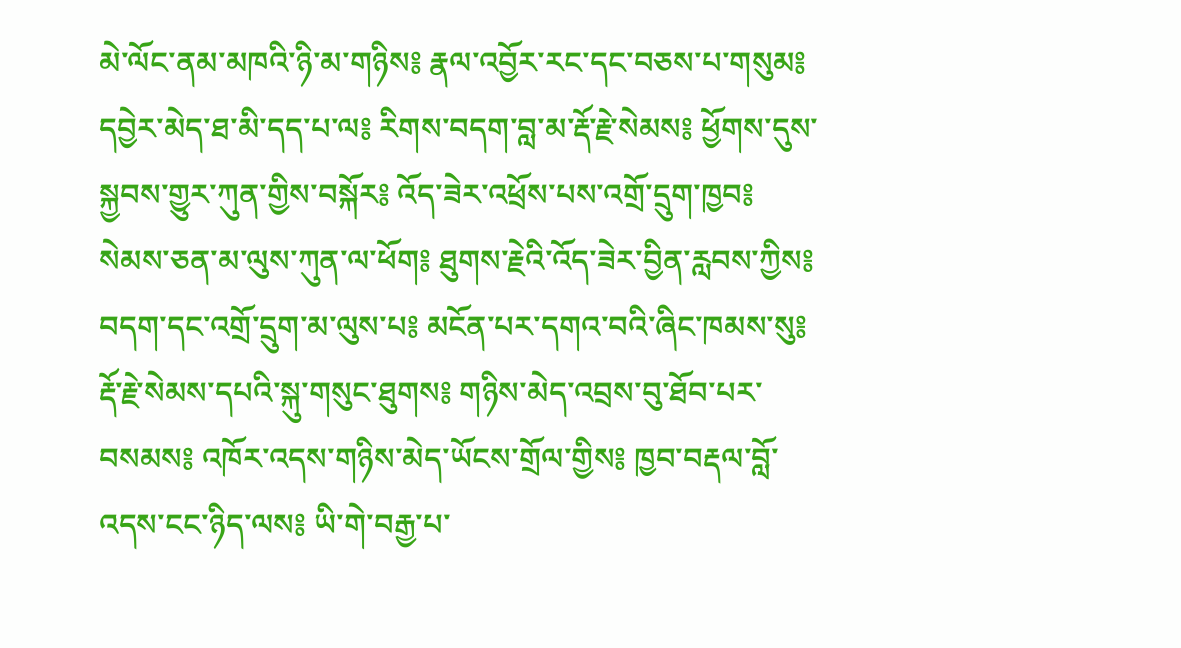མེ་ལོང་ནམ་མཁའི་ཉི་མ་གཉིས༔ རྣལ་འབྱོར་རང་དང་བཅས་པ་གསུམ༔ དབྱེར་མེད་ཐ་མི་དད་པ་ལ༔ རིགས་བདག་བླ་མ་རྡོ་རྗེ་སེམས༔ ཕྱོགས་དུས་སྐྱབས་གྱུར་ཀུན་གྱིས་བསྐོར༔ འོད་ཟེར་འཕྲོས་པས་འགྲོ་དྲུག་ཁྱབ༔ སེམས་ཅན་མ་ལུས་ཀུན་ལ་ཕོག༔ ཐུགས་རྗེའི་འོད་ཟེར་བྱིན་རླབས་ཀྱིས༔ བདག་དང་འགྲོ་དྲུག་མ་ལུས་པ༔ མངོན་པར་དགའ་བའི་ཞིང་ཁམས་སུ༔ རྡོ་རྗེ་སེམས་དཔའི་སྐུ་གསུང་ཐུགས༔ གཉིས་མེད་འབྲས་བུ་ཐོབ་པར་བསམས༔ འཁོར་འདས་གཉིས་མེད་ཡོངས་གྲོལ་གྱིས༔ ཁྱབ་བརྡལ་བློ་འདས་ངང་ཉིད་ལས༔ ཡི་གེ་བརྒྱ་པ་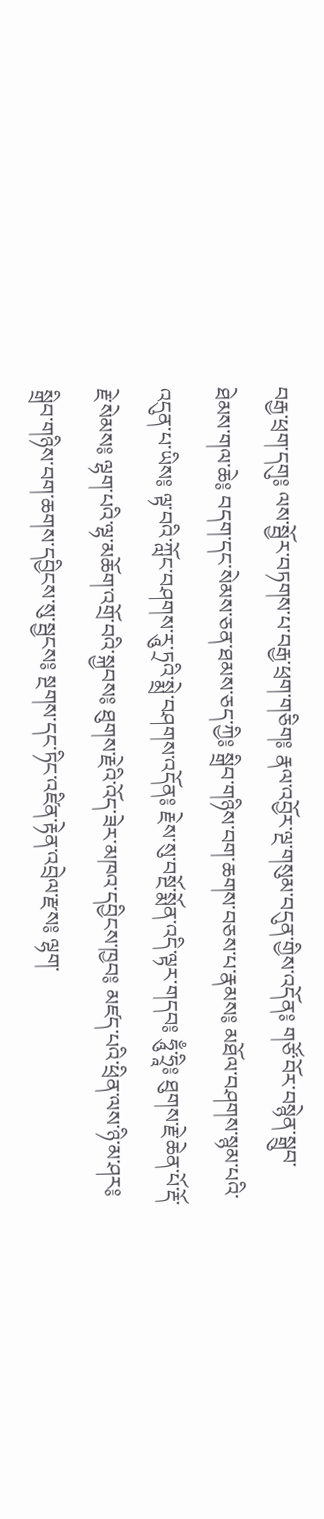བརྒྱ་ཕྲག་དགུ༔ ལས་སྦྱོར་བཏགས་པ་བརྒྱ་ཕྲག་གཅིག༔ རྣལ་འབྱོར་ལྔ་གསུམ་བདུན་གྱིས་འདོན༔ གཙོ་བོར་བསྙེན་སྒྲུབ་ཐེམས་གལ་ཆེ༔ བདག་དང་སེམས་ཅན་ཐམས་ཅད་ཀྱི༔ སྒྲིབ་གཉིས་བག་ཆགས་བཅས་པ་རྣམས༔ མཐོལ་བཤགས་སྙམ་པའི་འདུན་པ་ཡིས༔ ལྟ་བའི་ཀློང་བཤགས་རཱུ་ཏྲའི་སྨྲེ་བཤགས་འདོན༔ རྗེས་སུ་བསྔོ་སྨོན་འདི་ལྟར་གདབ༔ ཧཱུྃ་ཧྲཱི༔ ཐུགས་རྗེ་ཆེན་པོ་རྡོ་རྗེ་སེམས༔ ལྷག་པའི་ལྷ་མཆོག་འགྲོ་བའི་སྐྱབས༔ ཐུགས་རྗེའི་འོད་ཟེར་མཁའ་དབྱིངས་ཁྱབ༔ མཛད་པའི་ཕྲིན་ལས་ཉི་མ་ཤར༔ སྒྲིབ་གཉིས་བག་ཆགས་དབྱིངས་སུ་སྦྱངས༔ སྔགས་དང་ཏིང་འཛིན་རྟེན་འབྲེལ་རྫས༔ ལྷག་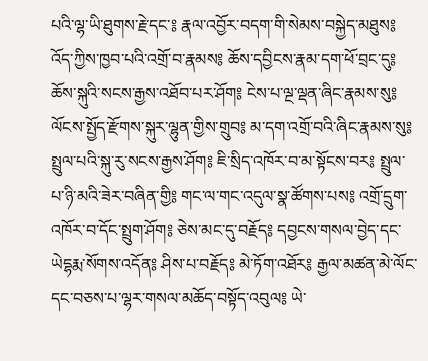པའི་ལྷ་ཡི་ཐུགས་རྗེ་དང་༔ རྣལ་འབྱོར་བདག་གི་སེམས་བསྐྱེད་མཐུས༔ འོད་ཀྱིས་ཁྱབ་པའི་འགྲོ་བ་རྣམས༔ ཆོས་དབྱིངས་རྣམ་དག་ཕོ་བྲང་དུ༔ ཆོས་སྐུའི་སངས་རྒྱས་འཐོབ་པར་ཤོག༔ ངེས་པ་ལྔ་ལྡན་ཞིང་རྣམས་སུ༔ ལོངས་སྤྱོད་རྫོགས་སྐུར་ལྷུན་གྱིས་གྲུབ༔ མ་དག་འགྲོ་བའི་ཞིང་རྣམས་སུ༔ སྤྲུལ་པའི་སྐུ་རུ་སངས་རྒྱས་ཤོག༔ ཇི་སྲིད་འཁོར་བ་མ་སྟོངས་བར༔ སྤྲུལ་པ་ཉི་མའི་ཟེར་བཞིན་གྱི༔ གང་ལ་གང་འདུལ་སྣ་ཚོགས་པས༔ འགྲོ་དྲུག་འཁོར་བ་དོང་སྤྲུག་ཤོག༔ ཅེས་མང་དུ་བརྗོད༔ དབྱངས་གསལ་བྱེད་དང་ཡེདྷརྨ་སོགས་འདོན༔ ཤིས་པ་བརྗོད༔ མེ་ཏོག་འཐོར༔ རྒྱལ་མཚན་མེ་ལོང་དང་བཅས་པ་ལྷར་གསལ་མཆོད་བསྟོད་འབུལ༔ ཡེ་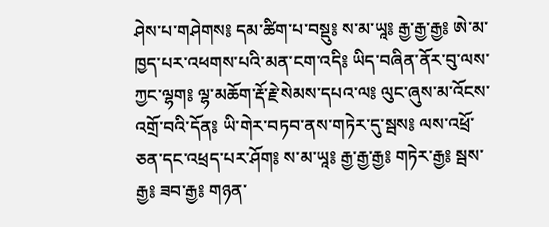ཤེས་པ་གཤེགས༔ དམ་ཚིག་པ་བསྡུ༔ ས་མ་ཡཱ༔ རྒྱ་རྒྱ་རྒྱ༔ ཨེ་མ་ཁྱད་པར་འཕགས་པའི་མན་ངག་འདི༔ ཡིད་བཞིན་ནོར་བུ་ལས་ཀྱང་ལྷག༔ ལྷ་མཆོག་རྡོ་རྗེ་སེམས་དཔའ་ལ༔ ལུང་ཞུས་མ་འོངས་འགྲོ་བའི་དོན༔ ཡི་གེར་བཏབ་ནས་གཏེར་དུ་སྦས༔ ལས་འཕྲོ་ཅན་དང་འཕྲད་པར་ཤོག༔ ས་མ་ཡཱ༔ རྒྱ་རྒྱ་རྒྱ༔ གཏེར་རྒྱ༔ སྦས་རྒྱ༔ ཟབ་རྒྱ༔ གཉན་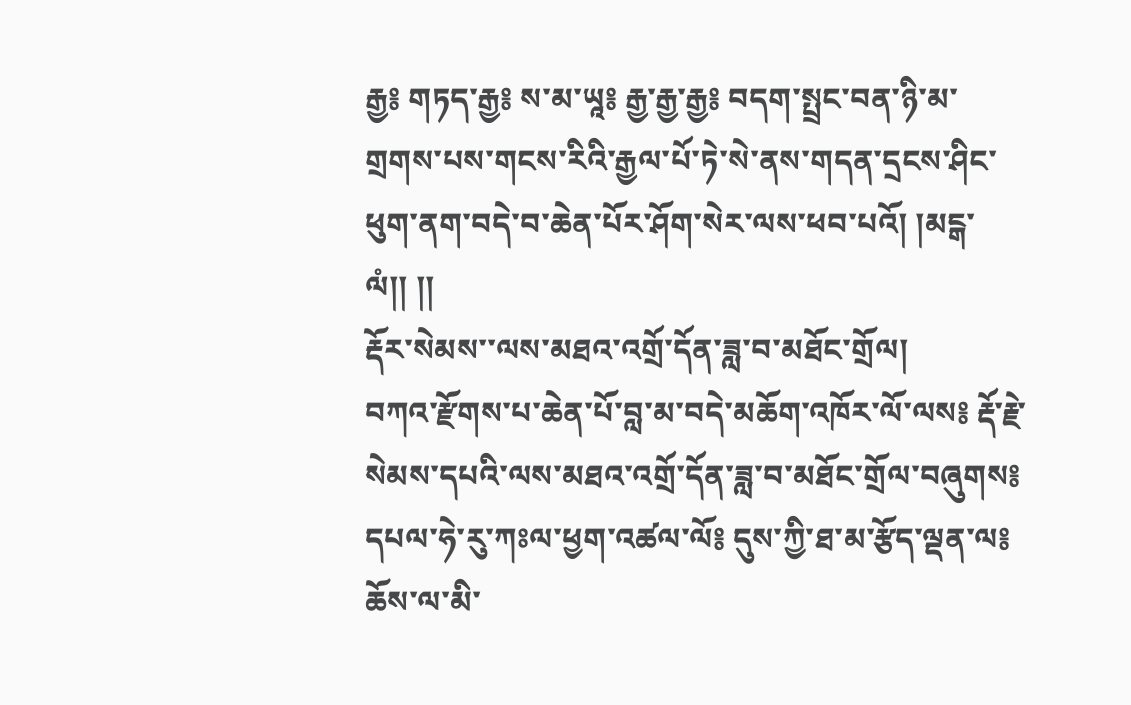རྒྱ༔ གཏད་རྒྱ༔ ས་མ་ཡཱ༔ རྒྱ་རྒྱ་རྒྱ༔ བདག་སྤྲང་བན་ཉི་མ་གྲགས་པས་གངས་རིའི་རྒྱལ་པོ་ཏེ་སེ་ནས་གདན་དྲངས་ཤིང་ཕུག་ནག་བདེ་བ་ཆེན་པོར་ཤོག་སེར་ལས་ཕབ་པའོ། །མངྒ་ལཾ།། །།
རྡོར་སེམས་་ལས་མཐའ་འགྲོ་དོན་ཟླ་བ་མཐོང་གྲོལ།
བཀའ་རྫོགས་པ་ཆེན་པོ་བླ་མ་བདེ་མཆོག་འཁོར་ལོ་ལས༔ རྡོ་རྗེ་སེམས་དཔའི་ལས་མཐའ་འགྲོ་དོན་ཟླ་བ་མཐོང་གྲོལ་བཞུགས༔ དཔལ་ཧེ་རུ་ཀཿལ་ཕྱག་འཚལ་ལོ༔ དུས་ཀྱི་ཐ་མ་རྩོད་ལྡན་ལ༔ ཆོས་ལ་མི་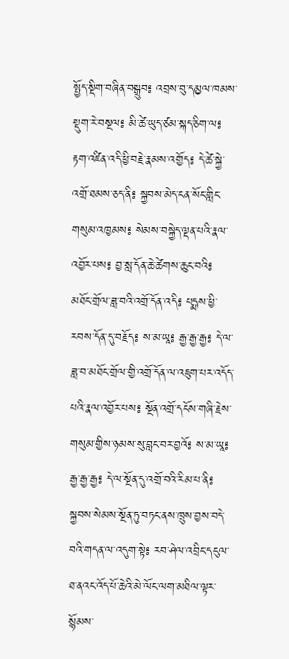སྤྱོད་སྡིག་བཞིན་བསྒྲུབ༔ འབྲས་བུ་དམྱལ་ཁམས་སྡུག་རེ་བསྔལ༔ མི་ཚེ་ཡུད་ཙམ་སྐད་ཅིག་ལ༔ རྟག་འཛིན་འདི་ཕྱི་བརྗེ་རྣམས་འགྱོད༔ དེ་ཚེ་སྐྱེ་འགྲོ་ཐམས་ཅད་ནི༔ སྐྱབས་མེད་ངན་སོང་གླིང་གསུམ་འཁྱམས༔ སེམས་བསྐྱེད་ལྡན་པའི་རྣལ་འབྱོར་པས༔ བྱ་སླ་དོན་ཆེ་ཚེགས་ཆུང་བའི༔ མཐོང་གྲོལ་ཟླ་བའི་འགྲོ་དོན་འདི༔ པདྨས་ཕྱི་རབས་དོན་དུ་བརྗོད༔ ས་མ་ཡཱ༔ རྒྱ་རྒྱ་རྒྱ༔ དེ་ལ་ཟླ་བ་མཐོང་གྲོལ་གྱི་འགྲོ་དོན་ལ་འཇུག་པར་འདོད་པའི་རྣལ་འབྱོར་པས༔ སྔོན་འགྲོ་དངོས་གཞི་རྗེས་གསུམ་གྱིས་ཉམས་སུ་བླང་བར་བྱའོ༔ ས་མ་ཡཱ༔ རྒྱ་རྒྱ་རྒྱ༔ དེ་ལ་སྔོན་དུ་འགྲོ་བའི་རིམ་པ་ནི༔ སྐྱབས་སེམས་སྔོན་ཏུ་བཏང་ནས་ཁྲུས་བྱས་བདེ་བའི་གདན་ལ་འདུག་སྟེ༔ རབ་ཤེལ་འབྲིང་དངུལ་ཐ་ནའང་འོད་པོ་ཆེའི་མེ་ལོང་ལག་མཐིལ་ལྟར་སྙོམས་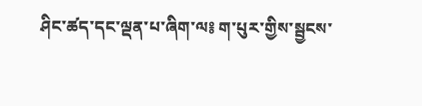ཤིང་ཚད་དང་ལྡན་པ་ཞིག་ལ༔ ག་པུར་གྱིས་སྦྱངས་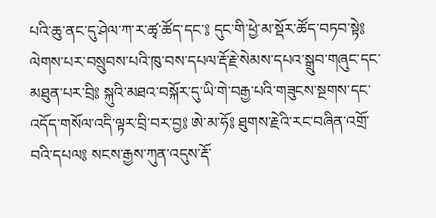པའི་ཆུ་ནང་དུ་ཤེལ་ཀ་ར་ཚྭ་ཚོད་དང་༔ དུང་གི་ཕྱེ་མ་སྡོར་ཚོད་བཏབ་སྟེ༔ ལེགས་པར་བསྲུབས་པའི་ཁུ་བས་དཔལ་རྡོ་རྗེ་སེམས་དཔའ་སྒྲུབ་གཞུང་དང་མཐུན་པར་བྲི༔ སྐུའི་མཐའ་བསྐོར་དུ་ཡི་གེ་བརྒྱ་པའི་གཟུངས་སྔགས་དང་འདོད་གསོལ་འདི་ལྟར་བྲི་བར་བྱ༔ ཨེ་མ་ཧོ༔ ཐུགས་རྗེའི་རང་བཞིན་འགྲོ་བའི་དཔལ༔ སངས་རྒྱས་ཀུན་འདུས་རྡོ་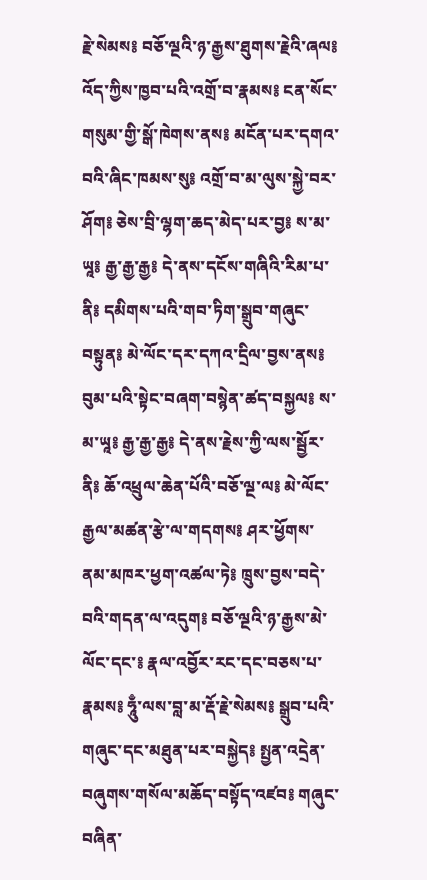རྗེ་སེམས༔ བཅོ་ལྔའི་ཉ་རྒྱས་ཐུགས་རྗེའི་ཞལ༔ འོད་ཀྱིས་ཁྱབ་པའི་འགྲོ་བ་རྣམས༔ ངན་སོང་གསུམ་གྱི་སྒོ་ཁེགས་ནས༔ མངོན་པར་དགའ་བའི་ཞིང་ཁམས་སུ༔ འགྲོ་བ་མ་ལུས་སྐྱེ་བར་ཤོག༔ ཅེས་བྲི་ལྷག་ཆད་མེད་པར་བྱ༔ ས་མ་ཡཱ༔ རྒྱ་རྒྱ་རྒྱ༔ དེ་ནས་དངོས་གཞིའི་རིམ་པ་ནི༔ དམིགས་པའི་གབ་ཏིག་སྒྲུབ་གཞུང་བསྟུན༔ མེ་ལོང་དར་དཀའ་དྲིལ་བྱས་ནས༔ བུམ་པའི་སྟེང་བཞག་བསྙེན་ཚད་བསྐྱལ༔ ས་མ་ཡཱ༔ རྒྱ་རྒྱ་རྒྱ༔ དེ་ནས་རྗེས་ཀྱི་ལས་སྦྱོར་ནི༔ ཆོ་འཕྲུལ་ཆེན་པོའི་བཅོ་ལྔ་ལ༔ མེ་ལོང་རྒྱལ་མཚན་རྩེ་ལ་གདགས༔ ཤར་ཕྱོགས་ནམ་མཁར་ཕྱག་འཚལ་ཏེ༔ ཁྲུས་བྱས་བདེ་བའི་གདན་ལ་འདུག༔ བཅོ་ལྔའི་ཉ་རྒྱས་མེ་ལོང་དང་༔ རྣལ་འབྱོར་རང་དང་བཅས་པ་རྣམས༔ ཧཱུྃ་ལས་བླ་མ་རྡོ་རྗེ་སེམས༔ སྒྲུབ་པའི་གཞུང་དང་མཐུན་པར་བསྐྱེད༔ སྤྱན་འདྲེན་བཞུགས་གསོལ་མཆོད་བསྟོད་འཛབ༔ གཞུང་བཞིན་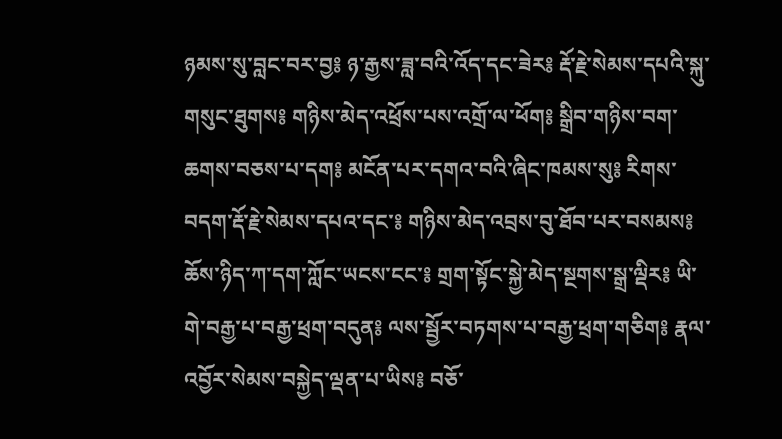ཉམས་སུ་བླང་བར་བྱ༔ ཉ་རྒྱས་ཟླ་བའི་འོད་དང་ཟེར༔ རྡོ་རྗེ་སེམས་དཔའི་སྐུ་གསུང་ཐུགས༔ གཉིས་མེད་འཕྲོས་པས་འགྲོ་ལ་ཕོག༔ སྒྲིབ་གཉིས་བག་ཆགས་བཅས་པ་དག༔ མངོན་པར་དགའ་བའི་ཞིང་ཁམས་སུ༔ རིགས་བདག་རྡོ་རྗེ་སེམས་དཔའ་དང་༔ གཉིས་མེད་འབྲས་བུ་ཐོབ་པར་བསམས༔ ཆོས་ཉིད་ཀ་དག་ཀློང་ཡངས་ངང་༔ གྲག་སྟོང་སྐྱེ་མེད་སྔགས་སྒྲ་ལྡིར༔ ཡི་གེ་བརྒྱ་པ་བརྒྱ་ཕྲག་བདུན༔ ལས་སྦྱོར་བཏགས་པ་བརྒྱ་ཕྲག་གཅིག༔ རྣལ་འབྱོར་སེམས་བསྐྱེད་ལྡན་པ་ཡིས༔ བཅོ་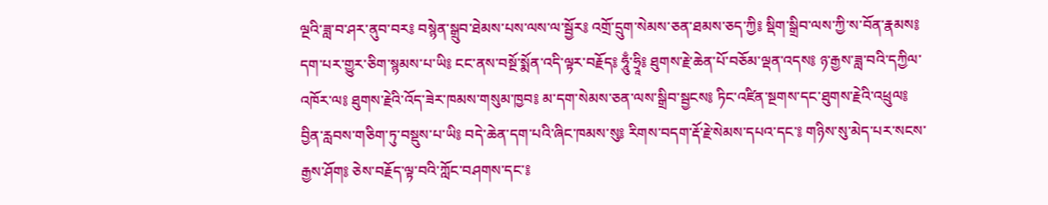ལྔའི་ཟླ་བ་ཤར་ནུབ་བར༔ བསྙེན་སྒྲུབ་ཐེམས་པས་ལས་ལ་སྦྱོར༔ འགྲོ་དྲུག་སེམས་ཅན་ཐམས་ཅད་ཀྱི༔ སྡིག་སྒྲིབ་ལས་ཀྱི་ས་བོན་རྣམས༔ དག་པར་གྱུར་ཅིག་སྙམས་པ་ཡི༔ ངང་ནས་བསྔོ་སྨོན་འདི་ལྟར་བརྗོད༔ ཧཱུྃ་ཧྲཱི༔ ཐུགས་རྗེ་ཆེན་པོ་བཅོམ་ལྡན་འདས༔ ཉ་རྒྱས་ཟླ་བའི་དཀྱིལ་འཁོར་ལ༔ ཐུགས་རྗེའི་འོད་ཟེར་ཁམས་གསུམ་ཁྱབ༔ མ་དག་སེམས་ཅན་ལས་སྒྲིབ་སྦྱངས༔ ཏིང་འཛིན་སྔགས་དང་ཐུགས་རྗེའི་འཕྲུལ༔ བྱིན་རླབས་གཅིག་ཏུ་བསྡུས་པ་ཡི༔ བདེ་ཆེན་དག་པའི་ཞིང་ཁམས་སུ༔ རིགས་བདག་རྡོ་རྗེ་སེམས་དཔའ་དང་༔ གཉིས་སུ་མེད་པར་སངས་རྒྱས་ཤོག༔ ཅེས་བརྗོད་ལྟ་བའི་ཀློང་བཤགས་དང་༔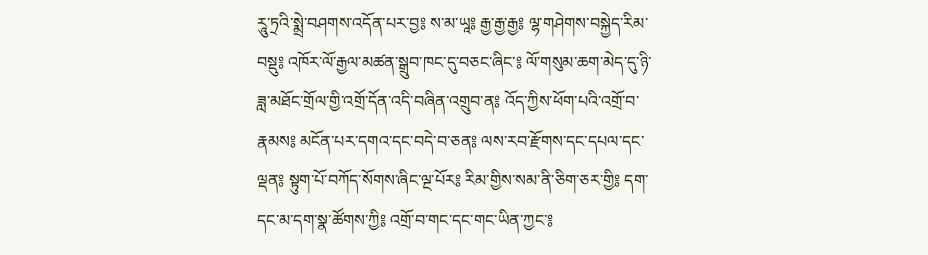རཱུ་ཏྲའི་སྨྲེ་བཤགས་འདོན་པར་བྱ༔ ས་མ་ཡཱ༔ རྒྱ་རྒྱ་རྒྱ༔ ལྷ་གཤེགས་བསྐྱེད་རིམ་བསྡུ༔ འཁོར་ལོ་རྒྱལ་མཚན་སྒྲུབ་ཁང་དུ་བཅང་ཞིང་༔ ལོ་གསུམ་ཆག་མེད་དུ་ཉི་ཟླ་མཐོང་གྲོལ་གྱི་འགྲོ་དོན་འདི་བཞིན་འགྲུབ་ན༔ འོད་ཀྱིས་ཕོག་པའི་འགྲོ་བ་རྣམས༔ མངོན་པར་དགའ་དང་བདེ་བ་ཅན༔ ལས་རབ་རྫོགས་དང་དཔལ་དང་ལྡན༔ སྟུག་པོ་བཀོད་སོགས་ཞིང་ལྔ་པོར༔ རིམ་གྱིས་སམ་ནི་ཅིག་ཅར་གྱི༔ དག་དང་མ་དག་སྣ་ཚོགས་ཀྱི༔ འགྲོ་བ་གང་དང་གང་ཡིན་ཀྱང་༔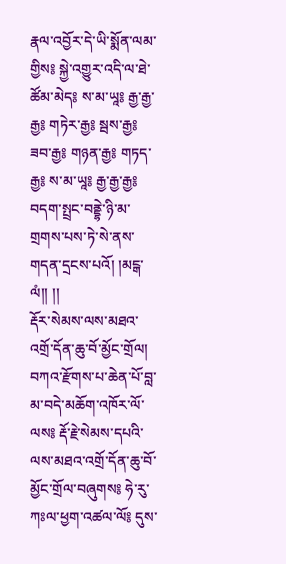རྣལ་འབྱོར་དེ་ཡི་སྨོན་ལམ་གྱིས༔ སྐྱེ་འགྱུར་འདི་ལ་ཐེ་ཚོམ་མེད༔ ས་མ་ཡཱ༔ རྒྱ་རྒྱ་རྒྱ༔ གཏེར་རྒྱ༔ སྦས་རྒྱ༔ ཟབ་རྒྱ༔ གཉན་རྒྱ༔ གཏད་རྒྱ༔ ས་མ་ཡཱ༔ རྒྱ་རྒྱ་རྒྱ༔ བདག་སྤྲང་བནྡྷེ་ཉི་མ་གྲགས་པས་ཏེ་སེ་ནས་གདན་དྲངས་པའོ། །མངྒ་ལཾ།། །།
རྡོར་སེམས་ལས་མཐའ་འགྲོ་དོན་ཆུ་བོ་མྱོང་གྲོལ།
བཀའ་རྫོགས་པ་ཆེན་པོ་བླ་མ་བདེ་མཆོག་འཁོར་ལོ་ལས༔ རྡོ་རྗེ་སེམས་དཔའི་ལས་མཐའ་འགྲོ་དོན་ཆུ་བོ་མྱོང་གྲོལ་བཞུགས༔ ཧེ་རུ་ཀཿལ་ཕྱག་འཚལ་ལོ༔ དུས་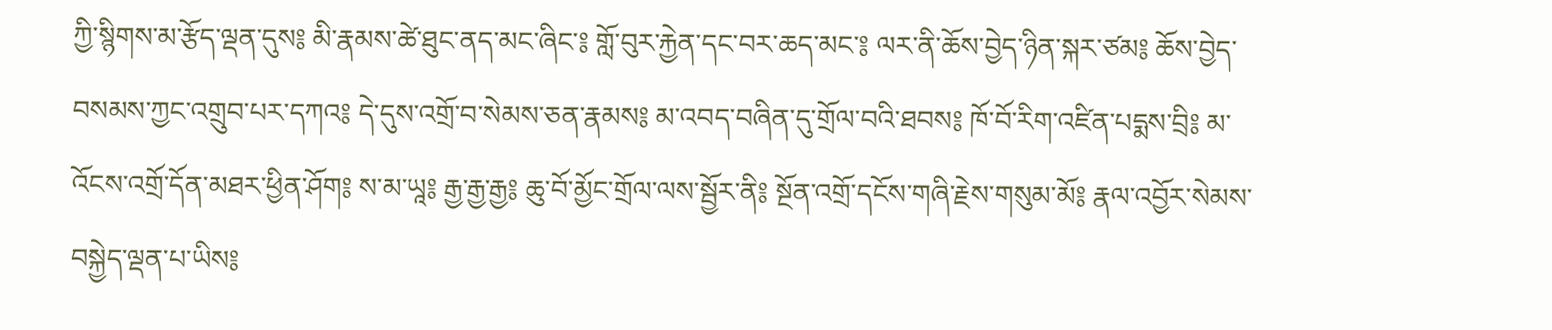ཀྱི་སྙིགས་མ་རྩོད་ལྡན་དུས༔ མི་རྣམས་ཚེ་ཐུང་ནད་མང་ཞིང་༔ གློ་བུར་རྐྱེན་དང་བར་ཆད་མང་༔ ལར་ནི་ཆོས་བྱེད་ཉིན་སྐར་ཙམ༔ ཆོས་བྱེད་བསམས་ཀྱང་འགྲུབ་པར་དཀའ༔ དེ་དུས་འགྲོ་བ་སེམས་ཅན་རྣམས༔ མ་འབད་བཞིན་དུ་གྲོལ་བའི་ཐབས༔ ཁོ་བོ་རིག་འཛིན་པདྨས་བྲི༔ མ་འོངས་འགྲོ་དོན་མཐར་ཕྱིན་ཤོག༔ ས་མ་ཡཱ༔ རྒྱ་རྒྱ་རྒྱ༔ ཆུ་བོ་མྱོང་གྲོལ་ལས་སྦྱོར་ནི༔ སྔོན་འགྲོ་དངོས་གཞི་རྗེས་གསུམ་མོ༔ རྣལ་འབྱོར་སེམས་བསྐྱེད་ལྡན་པ་ཡིས༔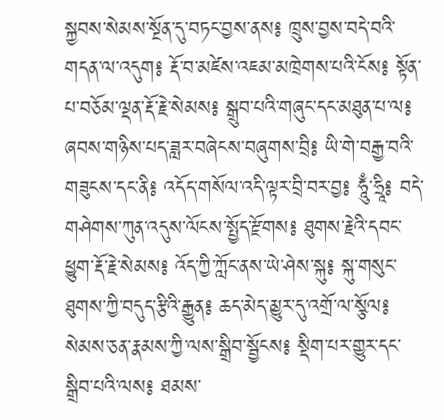སྐྱབས་སེམས་སྔོན་དུ་བཏང་བྱས་ནས༔ ཁྲུས་བྱས་བདེ་བའི་གདན་ལ་འདུག༔ རྡོ་བ་མཛེས་འཇམ་མཁྲེགས་པའི་ངོས༔ སྟོན་པ་བཅོམ་ལྡན་རྡོ་རྗེ་སེམས༔ སྒྲུབ་པའི་གཞུང་དང་མཐུན་པ་ལ༔ ཞབས་གཉིས་པད་ཟླར་བཞེངས་བཞུགས་བྲི༔ ཡི་གེ་བརྒྱ་བའི་གཟུངས་དང་ནི༔ འདོད་གསོལ་འདི་ལྟར་བྲི་བར་བྱ༔ ཧཱུྃ་ཧྲཱི༔ བདེ་གཤེགས་ཀུན་འདུས་ལོངས་སྤྱོད་རྫོགས༔ ཐུགས་རྗེའི་དབང་ཕྱུག་རྡོ་རྗེ་སེམས༔ འོད་ཀྱི་ཀློང་ནས་ཡེ་ཤེས་སྐུ༔ སྐུ་གསུང་ཐུགས་ཀྱི་བདུད་རྩིའི་རྒྱུན༔ ཆད་མེད་མྱུར་དུ་འགྲོ་ལ་སྩོལ༔ སེམས་ཅན་རྣམས་ཀྱི་ལས་སྒྲིབ་སྦྱོངས༔ སྡིག་པར་གྱུར་དང་སྒྲིབ་པའི་ལས༔ ཐམས་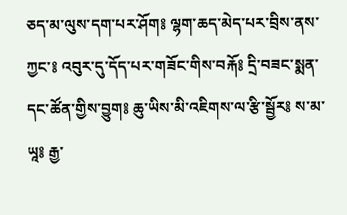ཅད་མ་ལུས་དག་པར་ཤོག༔ ལྷག་ཆད་མེད་པར་བྲིས་ནས་ཀྱང་༔ འབུར་དུ་དོད་པར་གཟོང་གིས་བརྐོ༔ དྲི་བཟང་སྨན་དང་ཚོན་གྱིས་བྱུག༔ ཆུ་ཡིས་མི་འཇིགས་ལ་རྩི་སྦྱོར༔ ས་མ་ཡཱ༔ རྒྱ་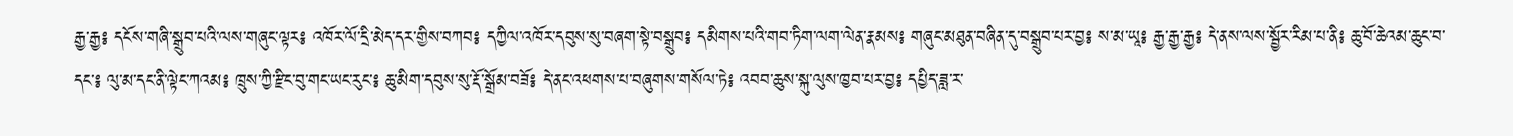རྒྱ་རྒྱ༔ དངོས་གཞི་སྒྲུབ་པའི་ལས་གཞུང་ལྟར༔ འཁོར་ལོ་དྲི་མེད་དར་གྱིས་བཀབ༔ དཀྱིལ་འཁོར་དབུས་སུ་བཞག་སྟེ་བསྒྲུབ༔ དམིགས་པའི་གབ་ཏིག་ལག་ལེན་རྣམས༔ གཞུང་མཐུན་བཞིན་དུ་བསྒྲུབ་པར་བྱ༔ ས་མ་ཡཱ༔ རྒྱ་རྒྱ་རྒྱ༔ དེ་ནས་ལས་སྦྱོར་རིམ་པ་ནི༔ ཆུ་བོ་ཆེའམ་ཆུང་བ་དང་༔ ལུ་མ་དང་ནི་ལྟེང་ཀའམ༔ ཁྲུས་ཀྱི་རྫིང་བུ་གང་ཡང་རུང་༔ ཆུ་མིག་དབུས་སུ་རྡོ་སྒྲོམ་བཟོ༔ དེ་ནང་འཕགས་པ་བཞུགས་གསོལ་ཏེ༔ འབབ་ཆུས་སྐུ་ལུས་ཁྱབ་པར་བྱ༔ དཔྱིད་ཟླ་ར་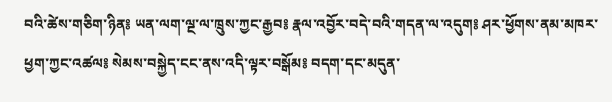བའི་ཚེས་གཅིག་ཉིན༔ ཡན་ལག་ལྔ་ལ་ཁྲུས་ཀྱང་རྒྱབ༔ རྣལ་འབྱོར་བདེ་བའི་གདན་ལ་འདུག༔ ཤར་ཕྱོགས་ནམ་མཁར་ཕྱག་ཀྱང་འཚལ༔ སེམས་བསྐྱེད་ངང་ནས་འདི་ལྟར་བསྒོམ༔ བདག་དང་མདུན་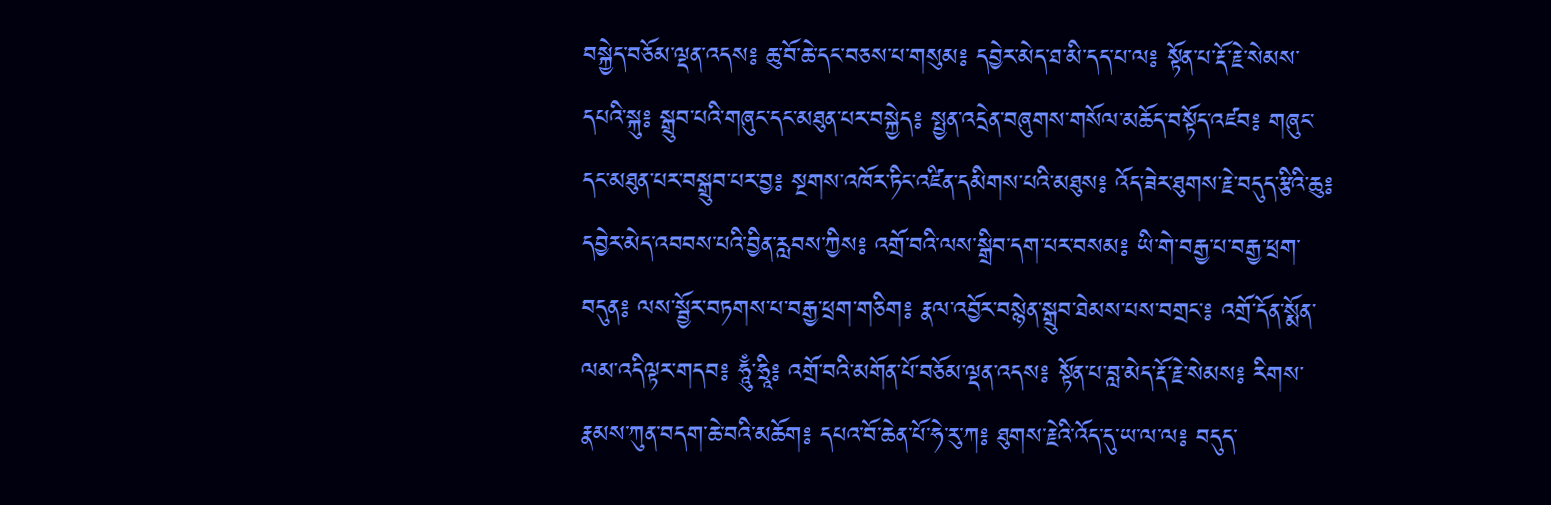བསྐྱེད་བཅོམ་ལྡན་འདས༔ ཆུ་བོ་ཆེ་དང་བཅས་པ་གསུམ༔ དབྱེར་མེད་ཐ་མི་དད་པ་ལ༔ སྟོན་པ་རྡོ་རྗེ་སེམས་དཔའི་སྐུ༔ སྒྲུབ་པའི་གཞུང་དང་མཐུན་པར་བསྐྱེད༔ སྤྱན་འདྲེན་བཞུགས་གསོལ་མཆོད་བསྟོད་འཛབ༔ གཞུང་དང་མཐུན་པར་བསྒྲུབ་པར་བྱ༔ སྔགས་འཁོར་ཏིང་འཛིན་དམིགས་པའི་མཐུས༔ འོད་ཟེར་ཐུགས་རྗེ་བདུད་རྩིའི་ཆུ༔ དབྱེར་མེད་འབབས་པའི་བྱིན་རླབས་ཀྱིས༔ འགྲོ་བའི་ལས་སྒྲིབ་དག་པར་བསམ༔ ཡི་གེ་བརྒྱ་པ་བརྒྱ་ཕྲག་བདུན༔ ལས་སྦྱོར་བཏགས་པ་བརྒྱ་ཕྲག་གཅིག༔ རྣལ་འབྱོར་བསྙེན་སྒྲུབ་ཐེམས་པས་བགྲང་༔ འགྲོ་དོན་སྨོན་ལམ་འདིལྟར་གདབ༔ ཧཱུྃ་ཧྲཱི༔ འགྲོ་བའི་མགོན་པོ་བཅོམ་ལྡན་འདས༔ སྟོན་པ་བླ་མེད་རྡོ་རྗེ་སེམས༔ རིགས་རྣམས་ཀུན་བདག་ཆེ་བའི་མཆོག༔ དཔའ་བོ་ཆེན་པོ་ཧེ་རུ་ཀ༔ ཐུགས་རྗེའི་འོད་དུ་ཡ་ལ་ལ༔ བདུད་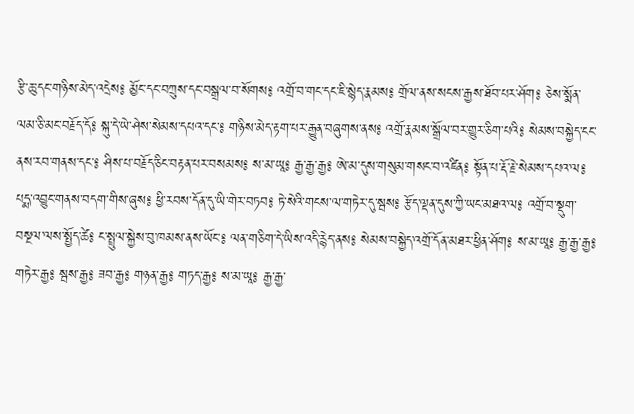རྩི་ཆུ་དང་གཉིས་མེད་འདྲེས༔ མྱོང་དང་བཀྲུས་དང་བསྒྲལ་བ་སོགས༔ འགྲོ་བ་གང་དང་ཇི་སྙེད་རྣམས༔ གྲོལ་ནས་སངས་རྒྱས་ཐོབ་པར་ཤོག༔ ཅེས་སྨོན་ལམ་ཅི་མང་བརྗོད་དོ༔ སྐུ་དེ་ཡེ་ཤེས་སེམས་དཔའ་དང་༔ གཉིས་མེད་རྟག་པར་རྒྱུན་བཞུགས་ནས༔ འགྲོ་རྣམས་སྒྲོལ་བར་གྱུར་ཅིག་པའི༔ སེམས་བསྐྱེད་ངང་ནས་རབ་གནས་དང་༔ ཤིས་པ་བརྗོད་ཅིང་བརྟན་པར་བསམས༔ ས་མ་ཡཱ༔ རྒྱ་རྒྱ་རྒྱ༔ ཨེ་མ་དུས་གསུམ་གསང་བ་འཛིན༔ སྟོན་པ་རྡོ་རྗེ་སེམས་དཔའ་ལ༔ པདྨ་འབྱུང་གནས་བདག་གིས་ཞུས༔ ཕྱི་རབས་དོན་དུ་ཡི་གེར་བཏབ༔ ཏེ་སེའི་གངས་ལ་གཏེར་དུ་སྦས༔ རྩོད་ལྡན་དུས་ཀྱི་ཡང་མཐའ་ལ༔ འགྲོ་བ་སྡུག་བསྔལ་ལས་སྤྱོད་ཚེ༔ ང་སྤྲུལ་སྐྱེས་བུ་ཁམས་ནས་ཡོང་༔ ལན་གཅིག་དེ་ཡིས་འདི་རྙེད་ནས༔ སེམས་བསྐྱེད་འགྲོ་དོན་མཐར་ཕྱིན་ཤོག༔ ས་མ་ཡཱ༔ རྒྱ་རྒྱ་རྒྱ༔ གཏེར་རྒྱ༔ སྦས་རྒྱ༔ ཟབ་རྒྱ༔ གཉན་རྒྱ༔ གཏད་རྒྱ༔ ས་མ་ཡཱ༔ རྒྱ་རྒྱ་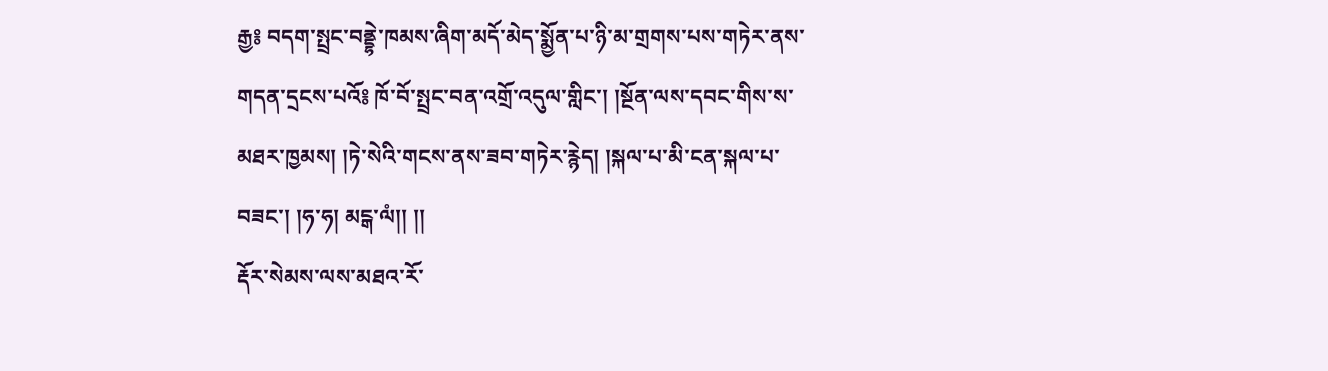རྒྱ༔ བདག་སྤྲང་བནྡྷེ་ཁམས་ཞིག་མདོ་མེད་སྨྱོན་པ་ཉི་མ་གྲགས་པས་གཏེར་ནས་གདན་དྲངས་པའོ༔ ཁོ་བོ་སྤྲང་བན་འགྲོ་འདུལ་གླིང་། །སྔོན་ལས་དབང་གིས་ས་མཐར་ཁྱམས། །ཏེ་སེའི་གངས་ནས་ཟབ་གཏེར་རྙེད། །སྐལ་པ་མི་ངན་སྐལ་པ་བཟང་། །ཧ་ཧ། མངྒ་ལཾ།། །།
རྡོར་སེམས་ལས་མཐའ་རོ་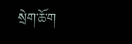སྲེག་ཆོ་ག